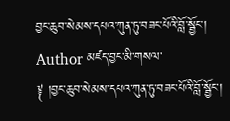བྱང་ཆུབ་སེམས་དཔའ་ཀུན་ཏུ་བཟང་པོའི་བློ་སྦྱོང་།
Author མཛད་བྱང་མི་གསལ་
༈ །བྱང་ཆུབ་སེམས་དཔའ་ཀུན་ཏུ་བཟང་པོའི་བློ་སྦྱོང་།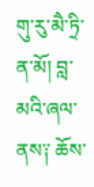གུ་རུ་མཻ་ཏྲི་ན་མོ། བླ་མའི་ཞལ་ནས༑ ཆོས་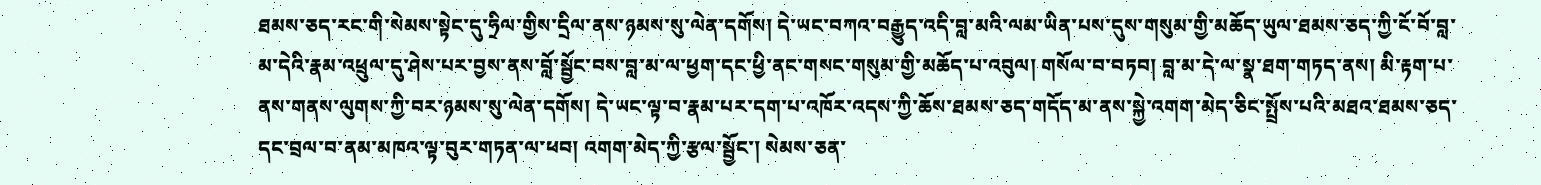ཐམས་ཅད་རང་གི་སེམས་སྟེང་དུ་ཧྲིལ་གྱིས་དྲིལ་ནས་ཉམས་སུ་ལེན་དགོས། དེ་ཡང་བཀའ་བརྒྱུད་འདི་བླ་མའི་ལམ་ཡིན་པས་དུས་གསུམ་གྱི་མཆོད་ཡུལ་ཐམས་ཅད་ཀྱི་ངོ་བོ་བླ་མ་དེའི་རྣམ་འཕྲུལ་དུ་ཤེས་པར་བྱས་ནས་བློ་སྦྱོང་བས་བླ་མ་ལ་ཕྱག་དང་ཕྱི་ནང་གསང་གསུམ་གྱི་མཆོད་པ་འབུལ། གསོལ་བ་བཏབ། བླ་མ་དེ་ལ་སྣ་ཐག་གཏད་ནས། མི་རྟག་པ་ནས་གནས་ལུགས་ཀྱི་བར་ཉམས་སུ་ལེན་དགོས། དེ་ཡང་ལྟ་བ་རྣམ་པར་དག་པ་འཁོར་འདས་ཀྱི་ཆོས་ཐམས་ཅད་གདོད་མ་ནས་སྐྱེ་འགག་མེད་ཅིང་སྤྲོས་པའི་མཐའ་ཐམས་ཅད་དང་བྲལ་བ་ནམ་མཁའ་ལྟ་བུར་གཏན་ལ་ཕབ། འགག་མེད་ཀྱི་རྩལ་སྦྱོང་། སེམས་ཅན་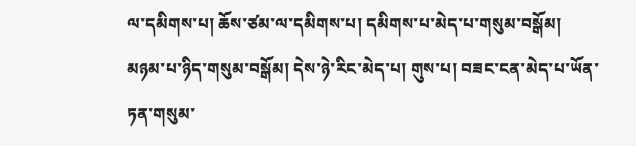ལ་དམིགས་པ། ཆོས་ཙམ་ལ་དམིགས་པ། དམིགས་པ་མེད་པ་གསུམ་བསྒོམ། མཉམ་པ་ཉིད་གསུམ་བསྒོམ། དེས་ཉེ་རིང་མེད་པ། གུས་པ། བཟང་ངན་མེད་པ་ཡོན་ཏན་གསུམ་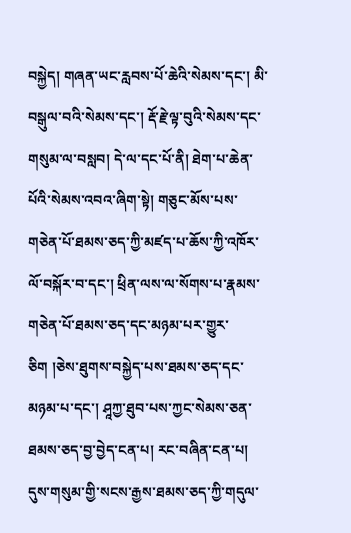བསྐྱེད། གཞན་ཡང་རླབས་པོ་ཆེའི་སེམས་དང་། མི་བསྒུལ་བའི་སེམས་དང་། རྡོ་རྗེ་ལྟ་བུའི་སེམས་དང་གསུམ་ལ་བསླབ། དེ་ལ་དང་པོ་ནི། ཐེག་པ་ཆེན་པོའི་སེམས་འབའ་ཞིག་སྟེ། གཅུང་མོས་པས་གཅེན་པོ་ཐམས་ཅད་ཀྱི་མཛད་པ་ཆོས་ཀྱི་འཁོར་ལོ་བསྐོར་བ་དང་། ཕྲིན་ལས་ལ་སོགས་པ་རྣམས་གཅེན་པོ་ཐམས་ཅད་དང་མཉམ་པར་གྱུར་ཅིག །ཅེས་ཐུགས་བསྐྱེད་པས་ཐམས་ཅད་དང་མཉམ་པ་དང་། ཤཱཀྱ་ཐུབ་པས་ཀྱང་སེམས་ཅན་ཐམས་ཅད་བྱ་བྱེད་ངན་པ། རང་བཞིན་ངན་པ། དུས་གསུམ་གྱི་སངས་རྒྱས་ཐམས་ཅད་ཀྱི་གདུལ་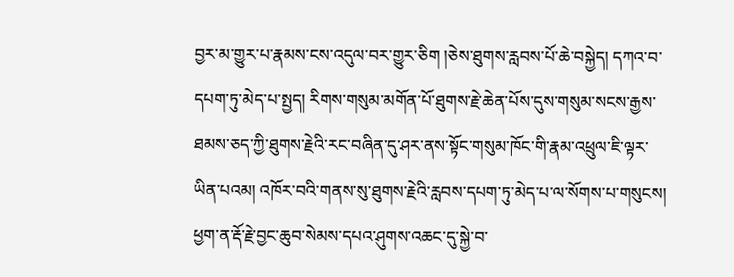བྱར་མ་གྱུར་པ་རྣམས་ངས་འདུལ་བར་གྱུར་ཅིག །ཅེས་ཐུགས་རླབས་པོ་ཆེ་བསྐྱེད། དཀའ་བ་དཔག་ཏུ་མེད་པ་སྤྱད། རིགས་གསུམ་མགོན་པོ་ཐུགས་རྗེ་ཆེན་པོས་དུས་གསུམ་སངས་རྒྱས་ཐམས་ཅད་ཀྱི་ཐུགས་རྗེའི་རང་བཞིན་དུ་ཤར་ནས་སྟོང་གསུམ་ཁོང་གི་རྣམ་འཕྲུལ་ཇི་ལྟར་ཡིན་པའམ། འཁོར་བའི་གནས་སུ་ཐུགས་རྗེའི་རླབས་དཔག་ཏུ་མེད་པ་ལ་སོགས་པ་གསུངས། ཕྱག་ན་རྡོ་རྗེ་བྱང་ཆུབ་སེམས་དཔའ་ཤུགས་འཆང་དུ་སྐྱེ་བ་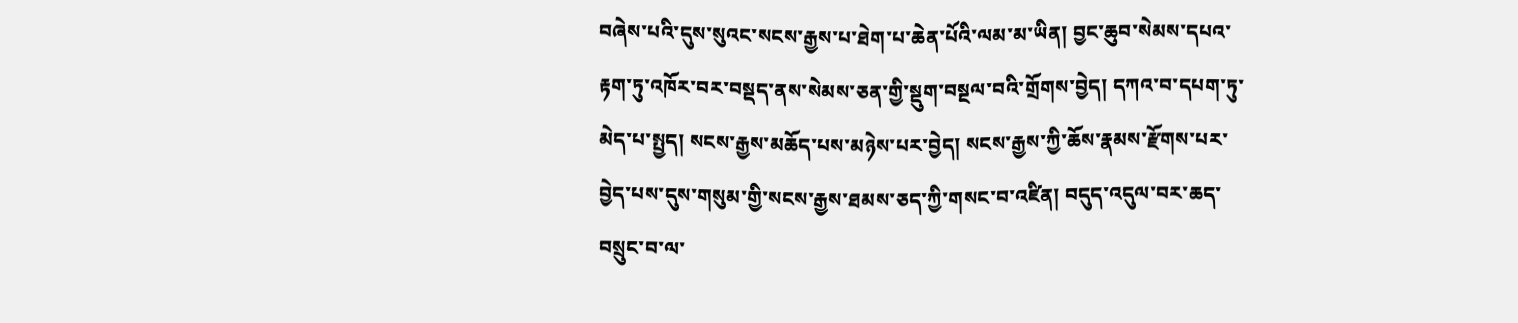བཞེས་པའི་དུས་སུའང་སངས་རྒྱས་པ་ཐེག་པ་ཆེན་པོའི་ལམ་མ་ཡིན། བྱང་ཆུབ་སེམས་དཔའ་རྟག་ཏུ་འཁོར་བར་བསྡད་ནས་སེམས་ཅན་གྱི་སྡུག་བསྔལ་བའི་གྲོགས་བྱེད། དཀའ་བ་དཔག་ཏུ་མེད་པ་སྤྱད། སངས་རྒྱས་མཆོད་པས་མཉེས་པར་བྱེད། སངས་རྒྱས་ཀྱི་ཆོས་རྣམས་རྫོགས་པར་བྱེད་པས་དུས་གསུམ་གྱི་སངས་རྒྱས་ཐམས་ཅད་ཀྱི་གསང་བ་འཛིན། བདུད་འདུལ་བར་ཆད་བསྲུང་བ་ལ་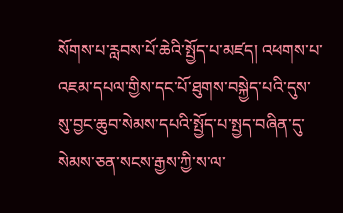སོགས་པ་རླབས་པོ་ཆེའི་སྤྱོད་པ་མཛད། འཕགས་པ་འཇམ་དཔལ་གྱིས་དང་པོ་ཐུགས་བསྐྱེད་པའི་དུས་སུ་བྱང་ཆུབ་སེམས་དཔའི་སྤྱོད་པ་སྤྱད་བཞིན་དུ་སེམས་ཅན་སངས་རྒྱས་ཀྱི་ས་ལ་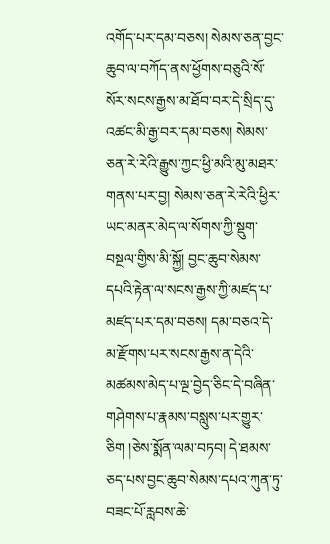འགོད་པར་དམ་བཅས། སེམས་ཅན་བྱང་ཆུབ་ལ་བཀོད་ནས་ཕྱོགས་བཅུའི་སོ་སོར་སངས་རྒྱས་མ་ཐོབ་བར་དེ་སྲིད་དུ་འཚང་མི་རྒྱ་བར་དམ་བཅས། སེམས་ཅན་རེ་རེའི་རྒྱུས་ཀྱང་ཕྱི་མའི་མུ་མཐར་གནས་པར་བྱ། སེམས་ཅན་རེ་རེའི་ཕྱིར་ཡང་མནར་མེད་ལ་སོགས་ཀྱི་སྡུག་བསྔལ་གྱིས་མི་སྐྱོ། བྱང་ཆུབ་སེམས་དཔའི་རྟེན་ལ་སངས་རྒྱས་ཀྱི་མཛད་པ་མཛད་པར་དམ་བཅས། དམ་བཅའ་དེ་མ་རྫོགས་པར་སངས་རྒྱས་ན་དེའི་མཚམས་མེད་པ་ལྔ་བྱེད་ཅིང་དེ་བཞིན་གཤེགས་པ་རྣམས་བསླུས་པར་གྱུར་ཅིག །ཅེས་སྨོན་ལམ་བཏབ། དེ་ཐམས་ཅད་པས་བྱང་ཆུབ་སེམས་དཔའ་ཀུན་ཏུ་བཟང་པོ་རླབས་ཆེ་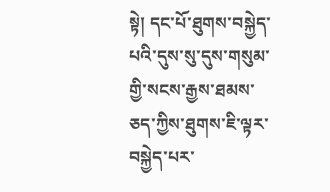སྟེ། དང་པོ་ཐུགས་བསྐྱེད་པའི་དུས་སུ་དུས་གསུམ་གྱི་སངས་རྒྱས་ཐམས་ཅད་ཀྱིས་ཐུགས་ཇི་ལྟར་བསྐྱེད་པར་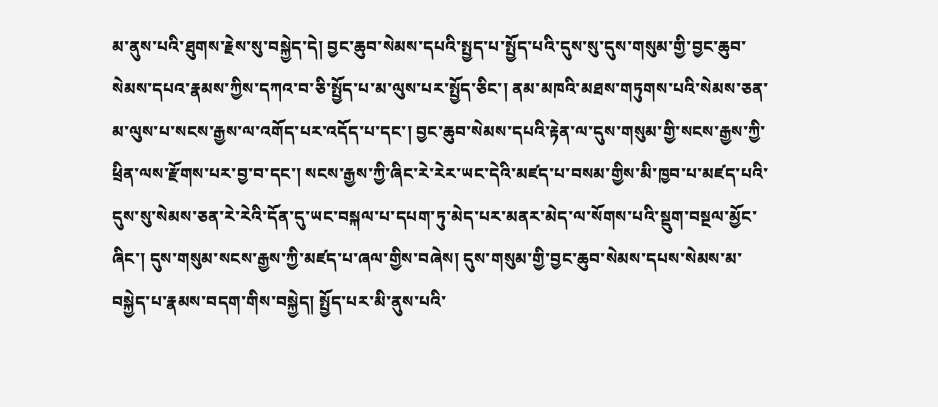མ་ནུས་པའི་ཐུགས་རྗེས་སུ་བསྐྱེད་དེ། བྱང་ཆུབ་སེམས་དཔའི་སྤྱད་པ་སྤྱོད་པའི་དུས་སུ་དུས་གསུམ་གྱི་བྱང་ཆུབ་སེམས་དཔའ་རྣམས་ཀྱིས་དཀའ་བ་ཅི་སྤྱོད་པ་མ་ལུས་པར་སྤྱོད་ཅིང་། ནམ་མཁའི་མཐས་གཏུགས་པའི་སེམས་ཅན་མ་ལུས་པ་སངས་རྒྱས་ལ་འགོད་པར་འདོད་པ་དང་། བྱང་ཆུབ་སེམས་དཔའི་རྟེན་ལ་དུས་གསུམ་གྱི་སངས་རྒྱས་ཀྱི་ཕྲིན་ལས་རྫོགས་པར་བྱ་བ་དང་། སངས་རྒྱས་ཀྱི་ཞིང་རེ་རེར་ཡང་དེའི་མཛད་པ་བསམ་གྱིས་མི་ཁྱབ་པ་མཛད་པའི་དུས་སུ་སེམས་ཅན་རེ་རེའི་དོན་དུ་ཡང་བསྐལ་པ་དཔག་ཏུ་མེད་པར་མནར་མེད་ལ་སོགས་པའི་སྡུག་བསྔལ་མྱོང་ཞིང་། དུས་གསུམ་སངས་རྒྱས་ཀྱི་མཛད་པ་ཞལ་གྱིས་བཞེས། དུས་གསུམ་གྱི་བྱང་ཆུབ་སེམས་དཔས་སེམས་མ་བསྐྱེད་པ་རྣམས་བདག་གིས་བསྐྱེད། སྤྱོད་པར་མི་ནུས་པའི་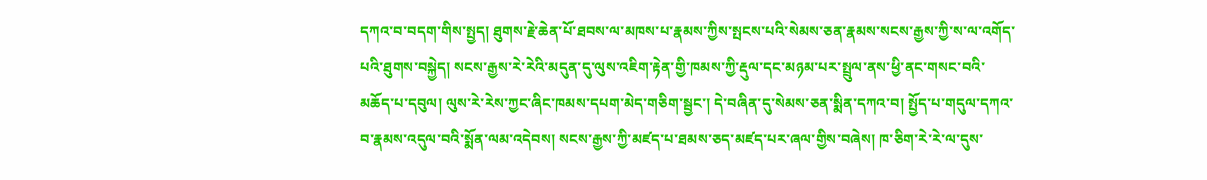དཀའ་བ་བདག་གིས་སྤྱད། ཐུགས་རྗེ་ཆེན་པོ་ཐབས་ལ་མཁས་པ་རྣམས་ཀྱིས་སྤངས་པའི་སེམས་ཅན་རྣམས་སངས་རྒྱས་ཀྱི་ས་ལ་འགོད་པའི་ཐུགས་བསྐྱེད། སངས་རྒྱས་རེ་རེའི་མདུན་དུ་ལུས་འཇིག་རྟེན་གྱི་ཁམས་ཀྱི་རྡུལ་དང་མཉམ་པར་སྤྲུལ་ནས་ཕྱི་ནང་གསང་བའི་མཆོད་པ་དབུལ། ལུས་རེ་རེས་ཀྱང་ཞིང་ཁམས་དཔག་མེད་གཅིག་སྦྱང་། དེ་བཞིན་དུ་སེམས་ཅན་སྨིན་དཀའ་བ། སྤྱོད་པ་གདུལ་དཀའ་བ་རྣམས་འདུལ་བའི་སྨོན་ལམ་འདེབས། སངས་རྒྱས་ཀྱི་མཛད་པ་ཐམས་ཅད་མཛད་པར་ཞལ་གྱིས་བཞེས། ཁ་ཅིག་རེ་རེ་ལ་དུས་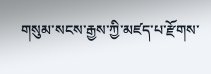གསུམ་སངས་རྒྱས་ཀྱི་མཛད་པ་རྫོགས་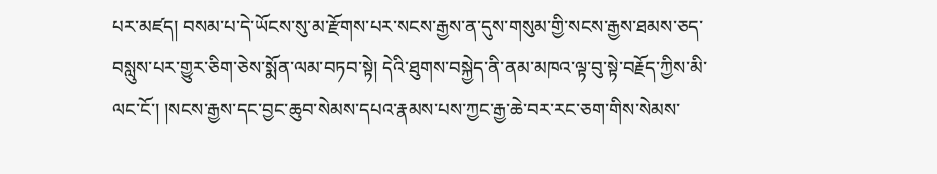པར་མཛད། བསམ་པ་དེ་ཡོངས་སུ་མ་རྫོགས་པར་སངས་རྒྱས་ན་དུས་གསུམ་གྱི་སངས་རྒྱས་ཐམས་ཅད་བསླུས་པར་གྱུར་ཅིག་ཅེས་སྨོན་ལམ་བཏབ་སྟེ། དེའི་ཐུགས་བསྐྱེད་ནི་ནམ་མཁའ་ལྟ་བུ་སྟེ་བརྗོད་ཀྱིས་མི་ལང་ངོ་། །སངས་རྒྱས་དང་བྱང་ཆུབ་སེམས་དཔའ་རྣམས་པས་ཀྱང་རྒྱ་ཆེ་བར་རང་ཅག་གིས་སེམས་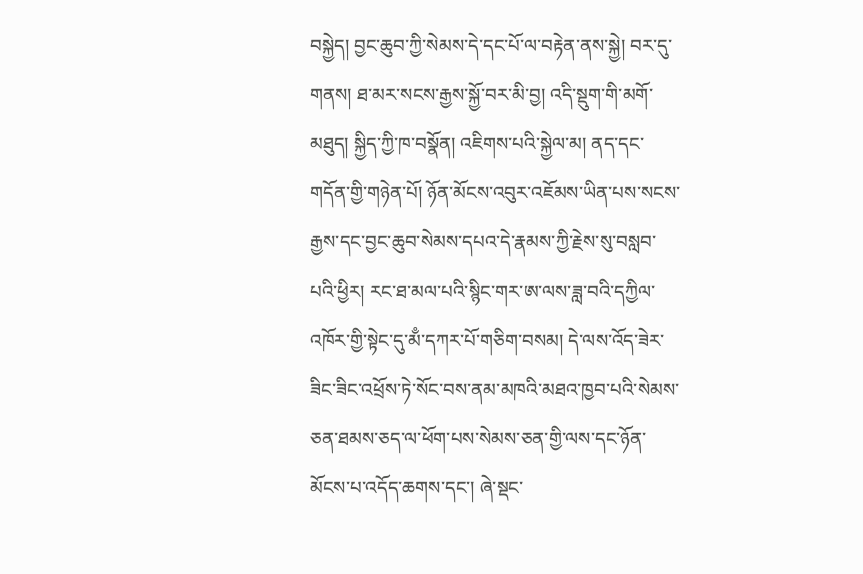བསྐྱེད། བྱང་ཆུབ་ཀྱི་སེམས་དེ་དང་པོ་ལ་བརྟེན་ནས་སྐྱེ། བར་དུ་གནས། ཐ་མར་སངས་རྒྱས་སྐྱོ་བར་མི་བྱ། འདི་སྡུག་གི་མགོ་མཐུད། སྐྱིད་ཀྱི་ཁ་བསྣོན། འཇིགས་པའི་སྐྱེལ་མ། ནད་དང་གདོན་གྱི་གཉེན་པོ། ཉོན་མོངས་འབུར་འཇོམས་ཡིན་པས་སངས་རྒྱས་དང་བྱང་ཆུབ་སེམས་དཔའ་དེ་རྣམས་ཀྱི་རྗེས་སུ་བསླབ་པའི་ཕྱིར། རང་ཐ་མལ་པའི་སྙིང་གར་ཨ་ལས་ཟླ་བའི་དཀྱིལ་འཁོར་གྱི་སྟེང་དུ་མྃ་དཀར་པོ་གཅིག་བསམ། དེ་ལས་འོད་ཟེར་ཟིང་ཟིང་འཕྲོས་ཏེ་སོང་བས་ནམ་མཁའི་མཐའ་ཁྱབ་པའི་སེམས་ཅན་ཐམས་ཅད་ལ་ཕོག་པས་སེམས་ཅན་གྱི་ལས་དང་ཉོན་མོངས་པ་འདོད་ཆགས་དང་། ཞེ་སྡང་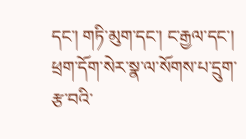དང་། གཏི་མུག་དང་། ང་རྒྱལ་དང་། ཕྲག་དོག་སེར་སྣ་ལ་སོགས་པ་དྲུག་རྩ་བའི་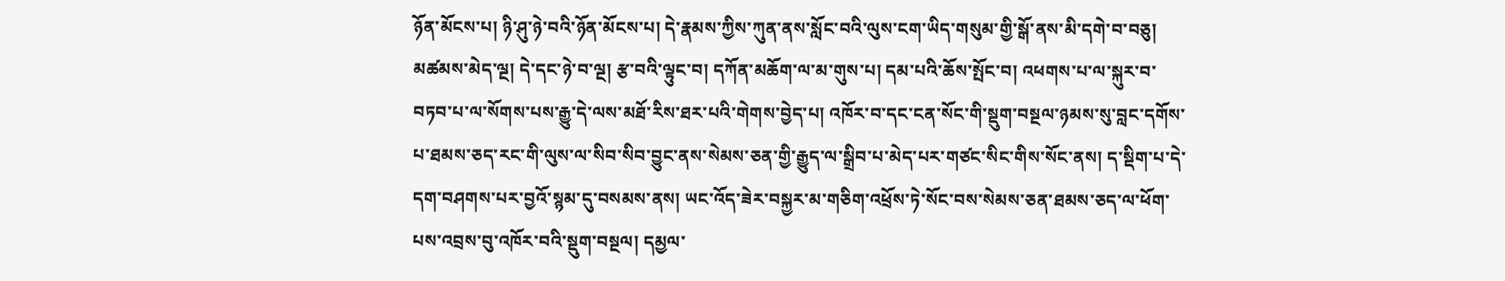ཉོན་མོངས་པ། ཉི་ཤུ་ཉེ་བའི་ཉོན་མོངས་པ། དེ་རྣམས་ཀྱིས་ཀུན་ནས་སློང་བའི་ལུས་ངག་ཡིད་གསུམ་གྱི་སྒོ་ནས་མི་དགེ་བ་བཅུ། མཚམས་མེད་ལྔ། དེ་དང་ཉེ་བ་ལྔ། རྩ་བའི་ལྟུང་བ། དཀོན་མཆོག་ལ་མ་གུས་པ། དམ་པའི་ཆོས་སྤོང་བ། འཕགས་པ་ལ་སྐུར་བ་བཏབ་པ་ལ་སོགས་པས་རྒྱུ་དེ་ལས་མཐོ་རིས་ཐར་པའི་གེགས་བྱེད་པ། འཁོར་བ་དང་ངན་སོང་གི་སྡུག་བསྔལ་ཉམས་སུ་བླང་དགོས་པ་ཐམས་ཅད་རང་གི་ལུས་ལ་སིབ་སིབ་བྱུང་ནས་སེམས་ཅན་གྱི་རྒྱུད་ལ་སྒྲིབ་པ་མེད་པར་གཙང་སིང་གིས་སོང་ནས། ད་སྡིག་པ་དེ་དག་བཤགས་པར་བྱའོ་སྙམ་དུ་བསམས་ནས། ཡང་འོད་ཟེར་བསྐྱར་མ་གཅིག་འཕྲོས་ཏེ་སོང་བས་སེམས་ཅན་ཐམས་ཅད་ལ་ཕོག་པས་འབྲས་བུ་འཁོར་བའི་སྡུག་བསྔལ། དམྱལ་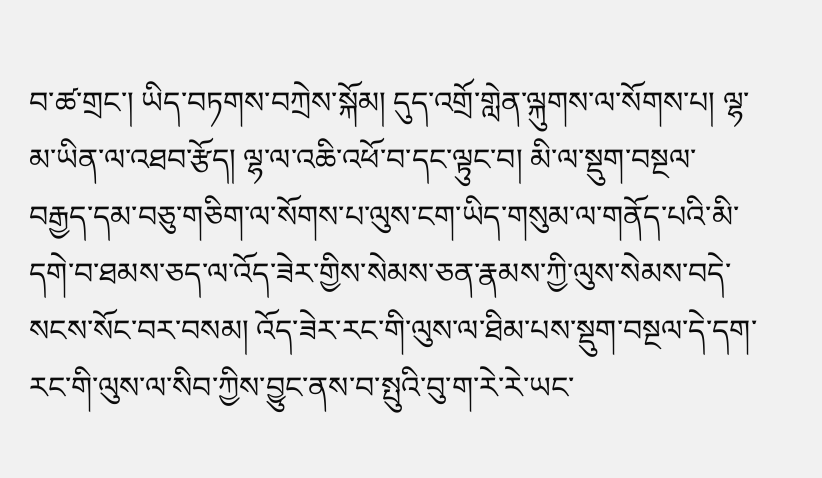བ་ཚ་གྲང་། ཡིད་བཏགས་བཀྲེས་སྐོམ། དུད་འགྲོ་གླེན་ལྐུགས་ལ་སོགས་པ། ལྷ་མ་ཡིན་ལ་འཐབ་རྩོད། ལྷ་ལ་འཆི་འཕོ་བ་དང་ལྟུང་བ། མི་ལ་སྡུག་བསྔལ་བརྒྱད་དམ་བཅུ་གཅིག་ལ་སོགས་པ་ལུས་ངག་ཡིད་གསུམ་ལ་གནོད་པའི་མི་དགེ་བ་ཐམས་ཅད་ལ་འོད་ཟེར་གྱིས་སེམས་ཅན་རྣམས་ཀྱི་ལུས་སེམས་བདེ་སངས་སོང་བར་བསམ། འོད་ཟེར་རང་གི་ལུས་ལ་ཐིམ་པས་སྡུག་བསྔལ་དེ་དག་རང་གི་ལུས་ལ་སིབ་ཀྱིས་བྱུང་ནས་བ་སྤུའི་བུ་ག་རེ་རེ་ཡང་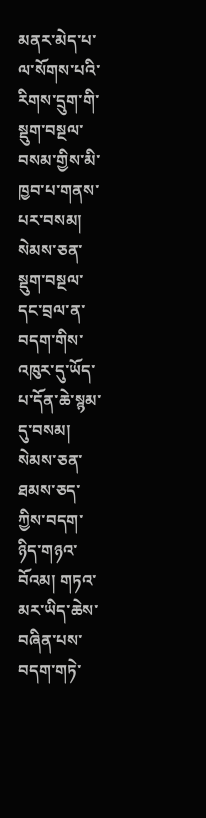མནར་མེད་པ་ལ་སོགས་པའི་རིགས་དྲུག་གི་སྡུག་བསྔལ་བསམ་གྱིས་མི་ཁྱབ་པ་གནས་པར་བསམ། སེམས་ཅན་སྡུག་བསྔལ་དང་བྲལ་ན་བདག་གིས་འཁུར་དུ་ཡོད་པ་དོན་ཆེ་སྙམ་དུ་བསམ། སེམས་ཅན་ཐམས་ཅད་ཀྱིས་བདག་ཉིད་གཉའ་བོའམ། གཏའ་མར་ཡིད་ཆེས་བཞིན་པས་བདག་གཏེ་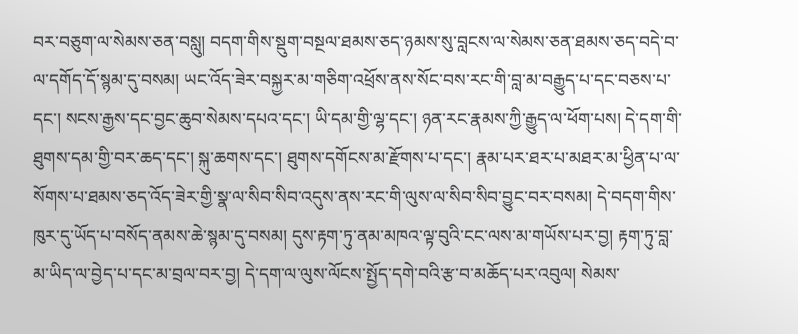བར་བཅུག་ལ་སེམས་ཅན་བསླུ། བདག་གིས་སྡུག་བསྔལ་ཐམས་ཅད་ཉམས་སུ་བླངས་ལ་སེམས་ཅན་ཐམས་ཅད་བདེ་བ་ལ་དགོད་དོ་སྙམ་དུ་བསམ། ཡང་འོད་ཟེར་བསྐྱར་མ་གཅིག་འཕྲོས་ནས་སོང་བས་རང་གི་བླ་མ་བརྒྱུད་པ་དང་བཅས་པ་དང་། སངས་རྒྱས་དང་བྱང་ཆུབ་སེམས་དཔའ་དང་། ཡི་དམ་གྱི་ལྷ་དང་། ཉན་རང་རྣམས་ཀྱི་རྒྱུད་ལ་ཕོག་པས། དེ་དག་གི་ཐུགས་དམ་གྱི་བར་ཆད་དང་། སྐུ་ཆགས་དང་། ཐུགས་དགོངས་མ་རྫོགས་པ་དང་། རྣམ་པར་ཐར་པ་མཐར་མ་ཕྱིན་པ་ལ་སོགས་པ་ཐམས་ཅད་འོད་ཟེར་གྱི་སྣ་ལ་སིབ་སིབ་འདུས་ནས་རང་གི་ལུས་ལ་སིབ་སིབ་བྱུང་བར་བསམ། དེ་བདག་གིས་ཁུར་དུ་ཡོད་པ་བསོད་ནམས་ཆེ་སྙམ་དུ་བསམ། དུས་རྟག་ཏུ་ནམ་མཁའ་ལྟ་བུའི་ངང་ལས་མ་གཡོས་པར་བྱ། རྟག་ཏུ་བླ་མ་ཡིད་ལ་བྱེད་པ་དང་མ་བྲལ་བར་བྱ། དེ་དག་ལ་ལུས་ལོངས་སྤྱོད་དགེ་བའི་རྩ་བ་མཆོད་པར་འབུལ། སེམས་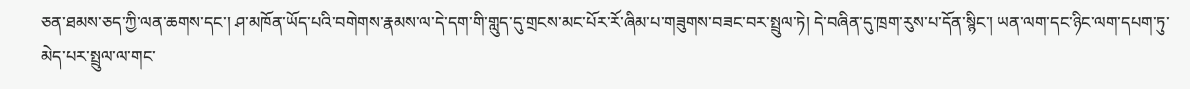ཅན་ཐམས་ཅད་ཀྱི་ལན་ཆགས་དང་། ཤ་མཁོན་ཡོད་པའི་བགེགས་རྣམས་ལ་དེ་དག་གི་གླུད་དུ་གྲངས་མང་པོར་རོ་ཞིམ་པ་གཟུགས་བཟང་བར་སྤྲུལ་ཏེ། དེ་བཞིན་དུ་ཁྲག་རུས་པ་དོན་སྙིང་། ཡན་ལག་དང་ཉིང་ལག་དཔག་ཏུ་མེད་པར་སྤྲུལ་ལ་གང་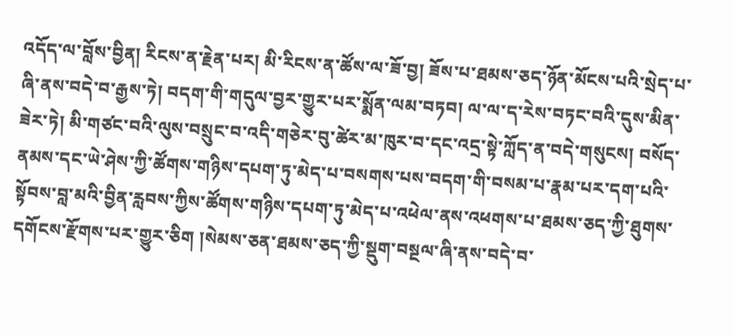འདོད་ལ་བློས་བྱིན། རིངས་ན་རྗེན་པར། མི་རིངས་ན་ཚོས་ལ་ཟོ་བྱ། ཟོས་པ་ཐམས་ཅད་ཉོན་མོངས་པའི་སྲེད་པ་ཞི་ནས་བདེ་བ་རྒྱས་ཏེ། བདག་གི་གདུལ་བྱར་གྱུར་པར་སྨོན་ལམ་བཏབ། ལ་ལ་ད་རེས་བཏང་བའི་དུས་མིན་ཟེར་ཏེ། མི་གཙང་བའི་ལུས་བསྲུང་བ་འདི་གཅེར་བུ་ཚེར་མ་ཁུར་བ་དང་འདྲ་སྟེ་ཀློད་ན་བདེ་གསུངས། བསོད་ནམས་དང་ཡེ་ཤེས་ཀྱི་ཚོགས་གཉིས་དཔག་ཏུ་མེད་པ་བསགས་པས་བདག་གི་བསམ་པ་རྣམ་པར་དག་པའི་སྟོབས་བླ་མའི་བྱིན་རླབས་ཀྱིས་ཚོགས་གཉིས་དཔག་ཏུ་མེད་པ་འཕེལ་ནས་འཕགས་པ་ཐམས་ཅད་ཀྱི་ཐུགས་དགོངས་རྫོགས་པར་གྱུར་ཅིག །སེམས་ཅན་ཐམས་ཅད་ཀྱི་སྡུག་བསྔལ་ཞི་ནས་བདེ་བ་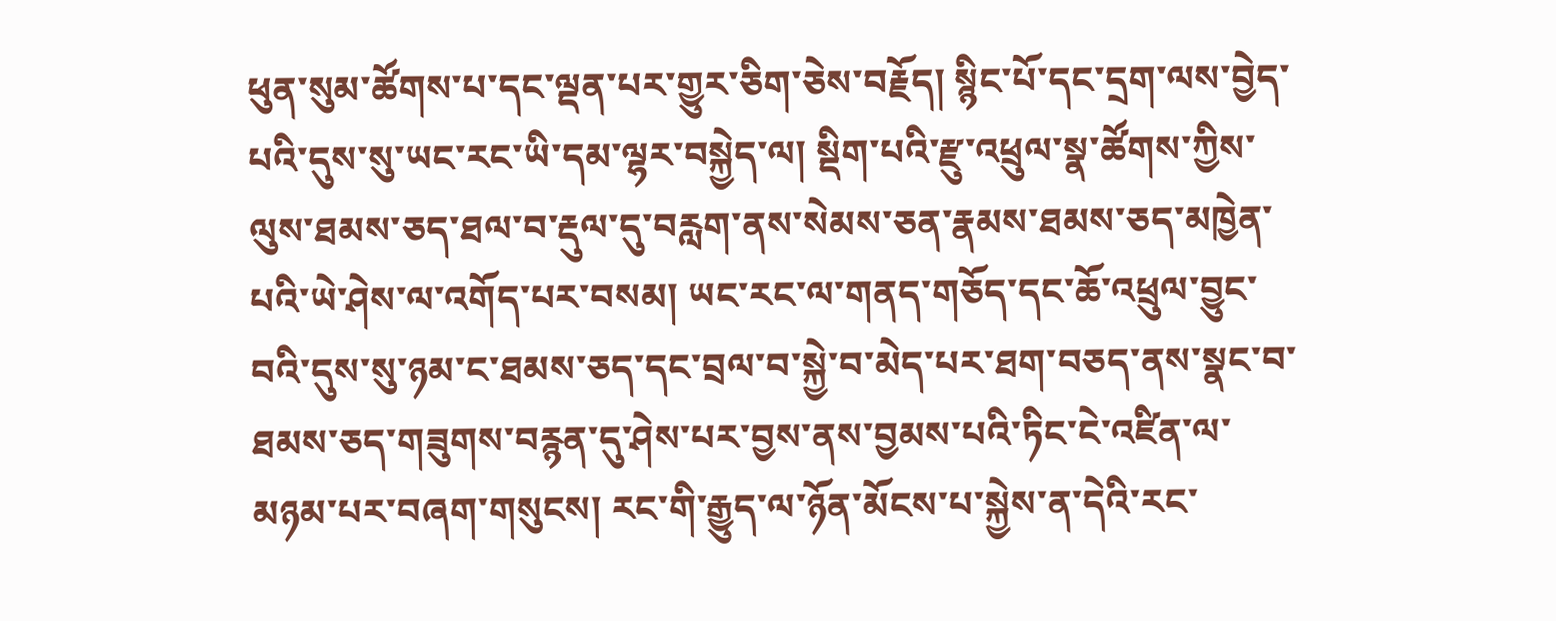ཕུན་སུམ་ཚོགས་པ་དང་ལྡན་པར་གྱུར་ཅིག་ཅེས་བརྗོད། སྙིང་པོ་དང་དྲག་ལས་བྱེད་པའི་དུས་སུ་ཡང་རང་ཡི་དམ་ལྷར་བསྐྱེད་ལ། སྡིག་པའི་རྫུ་འཕྲུལ་སྣ་ཚོགས་ཀྱིས་ལུས་ཐམས་ཅད་ཐལ་བ་རྡུལ་དུ་བརླག་ནས་སེམས་ཅན་རྣམས་ཐམས་ཅད་མཁྱེན་པའི་ཡེ་ཤེས་ལ་འགོད་པར་བསམ། ཡང་རང་ལ་གནད་གཅོད་དང་ཆོ་འཕྲུལ་བྱུང་བའི་དུས་སུ་ཉམ་ང་ཐམས་ཅད་དང་བྲལ་བ་སྐྱེ་བ་མེད་པར་ཐག་བཅད་ནས་སྣང་བ་ཐམས་ཅད་གཟུགས་བརྙན་དུ་ཤེས་པར་བྱས་ནས་བྱམས་པའི་ཏིང་ངེ་འཛིན་ལ་མཉམ་པར་བཞག་གསུངས། རང་གི་རྒྱུད་ལ་ཉོན་མོངས་པ་སྐྱེས་ན་དེའི་རང་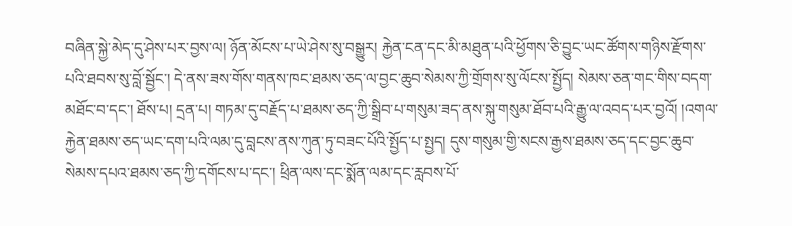བཞིན་སྐྱེ་མེད་དུ་ཤེས་པར་བྱས་ལ། ཉོན་མོངས་པ་ཡེ་ཤེས་སུ་བསྒྱུར། རྐྱེན་ངན་དང་མི་མཐུན་པའི་ཕྱོགས་ཅི་བྱུང་ཡང་ཚོགས་གཉིས་རྫོགས་པའི་ཐབས་སུ་བློ་སྦྱོང་། དེ་ནས་ཟས་གོས་གནས་ཁང་ཐམས་ཅད་ལ་བྱང་ཆུབ་སེམས་ཀྱི་གྲོགས་སུ་ལོངས་སྤྱོད། སེམས་ཅན་གང་གིས་བདག་མཐོང་བ་དང་། ཐོས་པ། དྲན་པ། གཏམ་དུ་བརྗོད་པ་ཐམས་ཅད་ཀྱི་སྒྲིབ་པ་གསུམ་ཟད་ནས་སྐུ་གསུམ་ཐོབ་པའི་རྒྱུ་ལ་འབད་པར་བྱའོ། །འགལ་རྐྱེན་ཐམས་ཅད་ཡང་དག་པའི་ལམ་དུ་བླངས་ནས་ཀུན་ཏུ་བཟང་པོའི་སྤྱོད་པ་སྤྱད། དུས་གསུམ་གྱི་སངས་རྒྱས་ཐམས་ཅད་དང་བྱང་ཆུབ་སེམས་དཔའ་ཐམས་ཅད་ཀྱི་དགོངས་པ་དང་། ཕྲིན་ལས་དང་སྨོན་ལམ་དང་རླབས་པོ་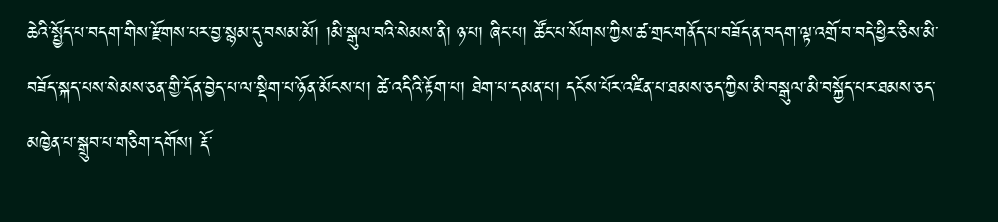ཆེའི་སྤྱོད་པ་བདག་གིས་རྫོགས་པར་བྱ་སྙམ་དུ་བསམ་མོ། །མི་སྒུལ་བའི་སེམས་ནི། ཉ་པ། ཞིང་པ། ཚོང་པ་སོགས་ཀྱིས་ཚ་གྲང་གནོད་པ་བཟོད་ན་བདག་ལྟ་འགྲོ་བ་བདེ་ཕྱིར་ཅིས་མི་བཟོད་སྐད་པས་སེམས་ཅན་གྱི་དོན་བྱེད་པ་ལ་སྡིག་པ་ཉོན་མོངས་པ། ཚེ་འདིའི་རྟོག་པ། ཐེག་པ་དམན་པ། དངོས་པོར་འཛིན་པ་ཐམས་ཅད་ཀྱིས་མི་བསྒུལ་མི་བསྐྱོད་པར་ཐམས་ཅད་མཁྱེན་པ་སྒྲུབ་པ་གཅིག་དགོས། རྡོ་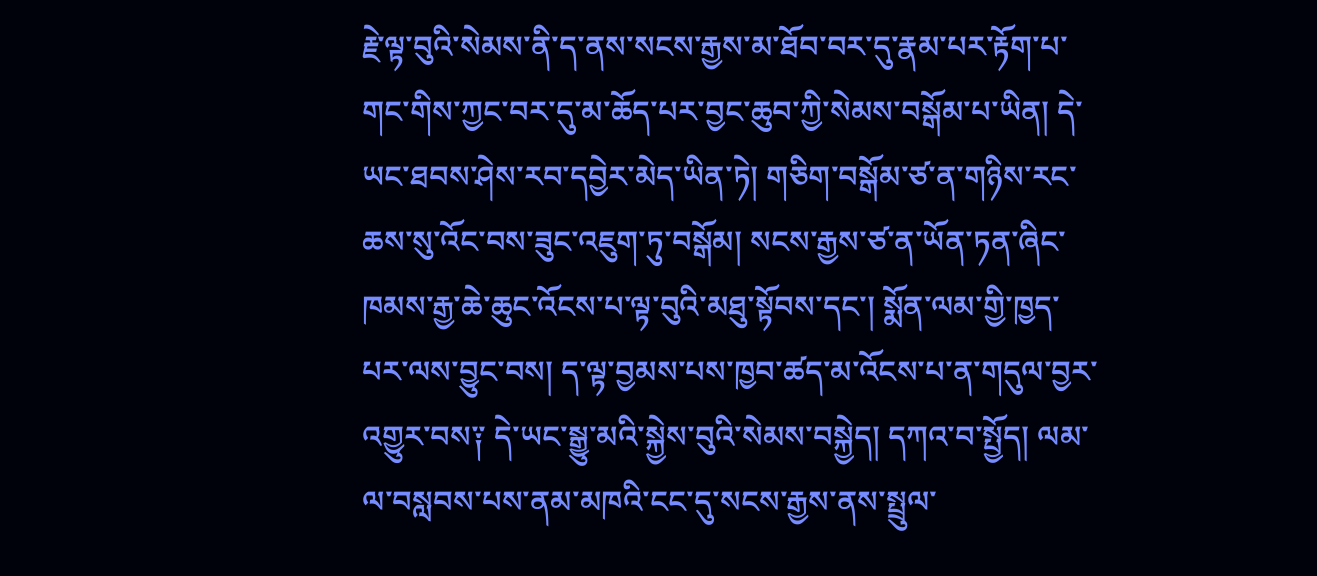རྗེ་ལྟ་བུའི་སེམས་ནི་ད་ནས་སངས་རྒྱས་མ་ཐོབ་བར་དུ་རྣམ་པར་རྟོག་པ་གང་གིས་ཀྱང་བར་དུ་མ་ཆོད་པར་བྱང་ཆུབ་ཀྱི་སེམས་བསྒོམ་པ་ཡིན། དེ་ཡང་ཐབས་ཤེས་རབ་དབྱེར་མེད་ཡིན་ཏེ། གཅིག་བསྒོམ་ཙ་ན་གཉིས་རང་ཆས་སུ་འོང་བས་ཟུང་འཇུག་ཏུ་བསྒོམ། སངས་རྒྱས་ཙ་ན་ཡོན་ཏན་ཞིང་ཁམས་རྒྱ་ཆེ་ཆུང་འོངས་པ་ལྟ་བུའི་མཐུ་སྟོབས་དང་། སྨོན་ལམ་གྱི་ཁྱད་པར་ལས་བྱུང་བས། ད་ལྟ་བྱམས་པས་ཁྱབ་ཚད་མ་འོངས་པ་ན་གདུལ་བྱར་འགྱུར་བས༑ དེ་ཡང་སྒྱུ་མའི་སྐྱེས་བུའི་སེམས་བསྐྱེད། དཀའ་བ་སྤྱོད། ལམ་ལ་བསླབས་པས་ནམ་མཁའི་ངང་དུ་སངས་རྒྱས་ནས་སྤྲུལ་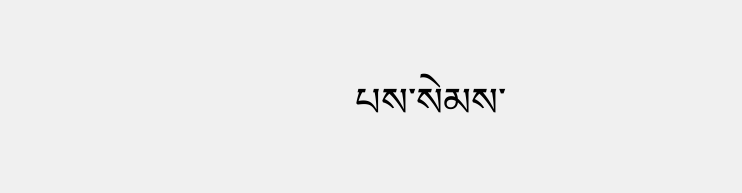པས་སེམས་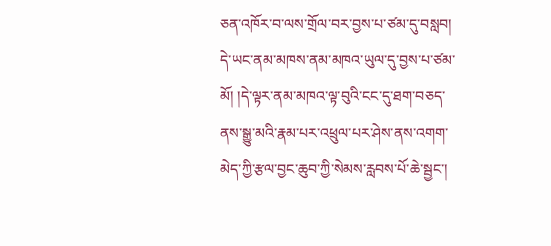ཅན་འཁོར་བ་ལས་གྲོལ་བར་བྱས་པ་ཙམ་དུ་བསླབ། དེ་ཡང་ནམ་མཁས་ནམ་མཁའ་ཡུལ་དུ་བྱས་པ་ཙམ་མོ། །དེ་ལྟར་ནམ་མཁའ་ལྟ་བུའི་ངང་དུ་ཐག་བཅད་ནས་སྒྱུ་མའི་རྣམ་པར་འཕྲུལ་པར་ཤེས་ནས་འགག་མེད་ཀྱི་རྩལ་བྱང་ཆུབ་ཀྱི་སེམས་རླབས་པོ་ཆེ་སྦྱང་།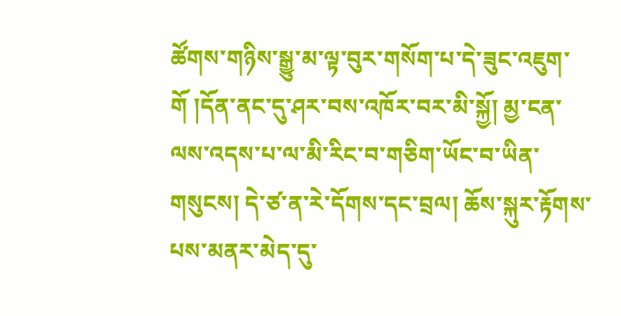ཚོགས་གཉིས་སྒྱུ་མ་ལྟ་བུར་གསོག་པ་དེ་ཟུང་འཇུག་གོ །དོན་ནང་དུ་ཤར་བས་འཁོར་བར་མི་སྐྱོ། མྱ་ངན་ལས་འདས་པ་ལ་མི་རིང་བ་གཅིག་ཡོང་བ་ཡིན་གསུངས། དེ་ཙ་ན་རེ་དོགས་དང་བྲལ། ཆོས་སྐུར་རྟོགས་པས་མནར་མེད་དུ་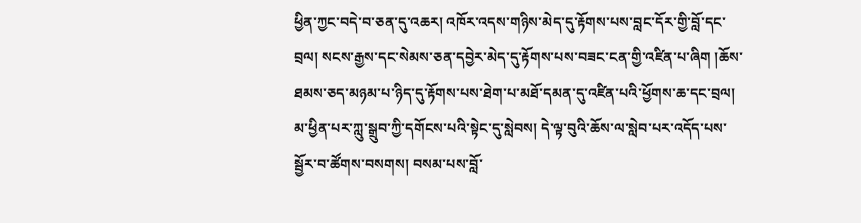ཕྱིན་ཀྱང་བདེ་བ་ཅན་དུ་འཆར། འཁོར་འདས་གཉིས་མེད་དུ་རྟོགས་པས་བླང་དོར་གྱི་བློ་དང་བྲལ། སངས་རྒྱས་དང་སེམས་ཅན་དབྱེར་མེད་དུ་རྟོགས་པས་བཟང་ངན་གྱི་འཛིན་པ་ཞིག །ཆོས་ཐམས་ཅད་མཉམ་པ་ཉིད་དུ་རྟོགས་པས་ཐེག་པ་མཐོ་དམན་དུ་འཛིན་པའི་ཕྱོགས་ཆ་དང་བྲལ། མ་ཕྱིན་པར་ཀླུ་སྒྲུབ་ཀྱི་དགོངས་པའི་སྟེང་དུ་སླེབས། དེ་ལྟ་བུའི་ཆོས་ལ་སླེབ་པར་འདོད་པས་སྦྱོར་བ་ཚོགས་བསགས། བསམ་པས་བློ་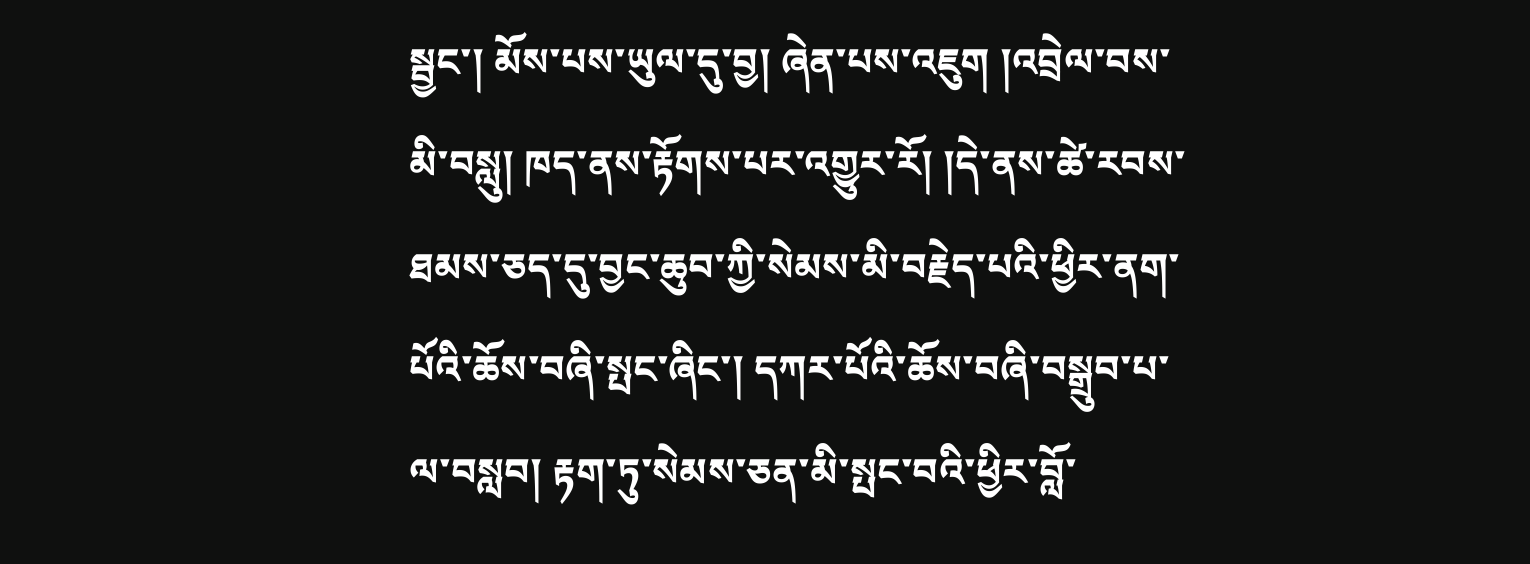སྦྱང་། མོས་པས་ཡུལ་དུ་བྱ། ཞེན་པས་འཇུག །འབྲེལ་བས་མི་བསླུ། ཁད་ནས་རྟོགས་པར་འགྱུར་རོ། །དེ་ནས་ཚེ་རབས་ཐམས་ཅད་དུ་བྱང་ཆུབ་ཀྱི་སེམས་མི་བརྗེད་པའི་ཕྱིར་ནག་པོའི་ཆོས་བཞི་སྤང་ཞིང་། དཀར་པོའི་ཆོས་བཞི་བསྒྲུབ་པ་ལ་བསླབ། རྟག་ཏུ་སེམས་ཅན་མི་སྤང་བའི་ཕྱིར་བློ་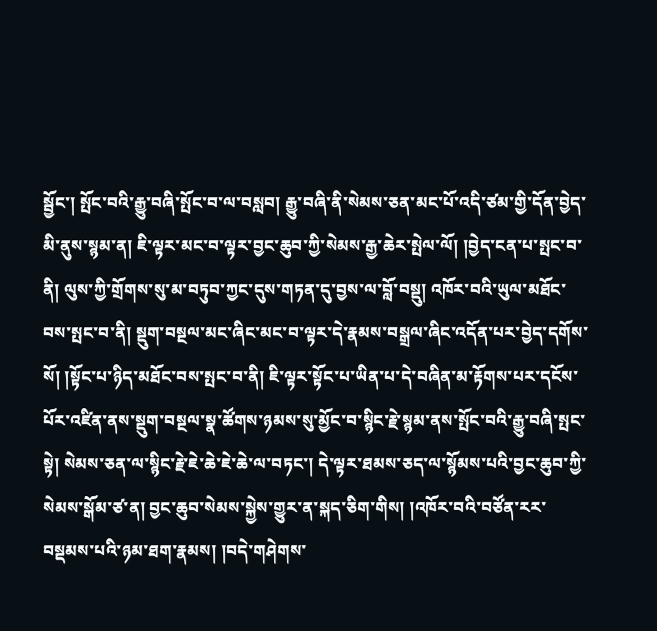སྦྱོང་། སྤོང་བའི་རྒྱུ་བཞི་སྤོང་བ་ལ་བསླབ། རྒྱུ་བཞི་ནི་སེམས་ཅན་མང་པོ་འདི་ཙམ་གྱི་དོན་བྱེད་མི་ནུས་སྙམ་ན། ཇི་ལྟར་མང་བ་ལྟར་བྱང་ཆུབ་ཀྱི་སེམས་རྒྱ་ཆེར་སྤེལ་ལོ། །བྱེད་ངན་པ་སྤང་བ་ནི། ལུས་ཀྱི་གྲོགས་སུ་མ་བཏུབ་ཀྱང་དུས་གཏན་དུ་བྱས་ལ་བློ་བསྡུ། འཁོར་བའི་ཡུལ་མཐོང་བས་སྤང་བ་ནི། སྡུག་བསྔལ་མང་ཞིང་མང་བ་ལྟར་དེ་རྣམས་བསྒྲལ་ཞིང་འདོན་པར་བྱེད་དགོས་སོ། །སྟོང་པ་ཉིད་མཐོང་བས་སྤང་བ་ནི། ཇི་ལྟར་སྟོང་པ་ཡིན་པ་དེ་བཞིན་མ་རྟོགས་པར་དངོས་པོར་འཛིན་ནས་སྡུག་བསྔལ་སྣ་ཚོགས་ཉམས་སུ་མྱོང་བ་སྙིང་རྗེ་སྙམ་ནས་སྤོང་བའི་རྒྱུ་བཞི་སྤང་སྟེ། སེམས་ཅན་ལ་སྙིང་རྗེ་ཇེ་ཆེ་ཇེ་ཆེ་ལ་བཏང་། དེ་ལྟར་ཐམས་ཅད་ལ་སྙོམས་པའི་བྱང་ཆུབ་ཀྱི་སེམས་སྒོམ་ཙ་ན། བྱང་ཆུབ་སེམས་སྐྱེས་གྱུར་ན་སྐད་ཅིག་གིས། །འཁོར་བའི་བཙོན་རར་བསྡམས་པའི་ཉམ་ཐག་རྣམས། །བདེ་གཤེགས་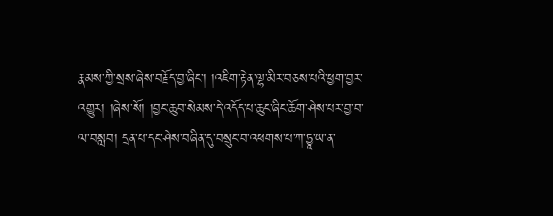རྣམས་ཀྱི་སྲས་ཞེས་བརྗོད་བྱ་ཞིང་། །འཇིག་རྟེན་ལྷ་མིར་བཅས་པའི་ཕྱག་བྱར་འགྱུར། །ཞེས་སོ། །བྱང་ཆུབ་སེམས་དེ་འདོད་པ་ཆུང་ཞིང་ཆོག་ཤེས་པར་བྱ་བ་ལ་བསླབ། དྲན་པ་དང་ཤེས་བཞིན་དུ་བསྲུང་བ་འཕགས་པ་ཀ་ཏྱཱ་ཡ་ན་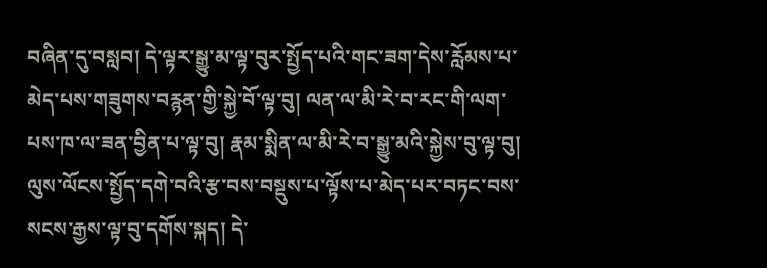བཞིན་དུ་བསླབ། དེ་ལྟར་སྒྱུ་མ་ལྟ་བུར་སྤྱོད་པའི་གང་ཟག་དེས་རློམས་པ་མེད་པས་གཟུགས་བརྙན་གྱི་སྐྱེ་བོ་ལྟ་བུ། ལན་ལ་མི་རེ་བ་རང་གི་ལག་པས་ཁ་ལ་ཟན་བྱིན་པ་ལྟ་བུ། རྣམ་སྨིན་ལ་མི་རེ་བ་སྒྱུ་མའི་སྐྱེས་བུ་ལྟ་བུ། ལུས་ལོངས་སྤྱོད་དགེ་བའི་རྩ་བས་བསྡུས་པ་ལྟོས་པ་མེད་པར་བཏང་བས་སངས་རྒྱས་ལྟ་བུ་དགོས་སྐད། དེ་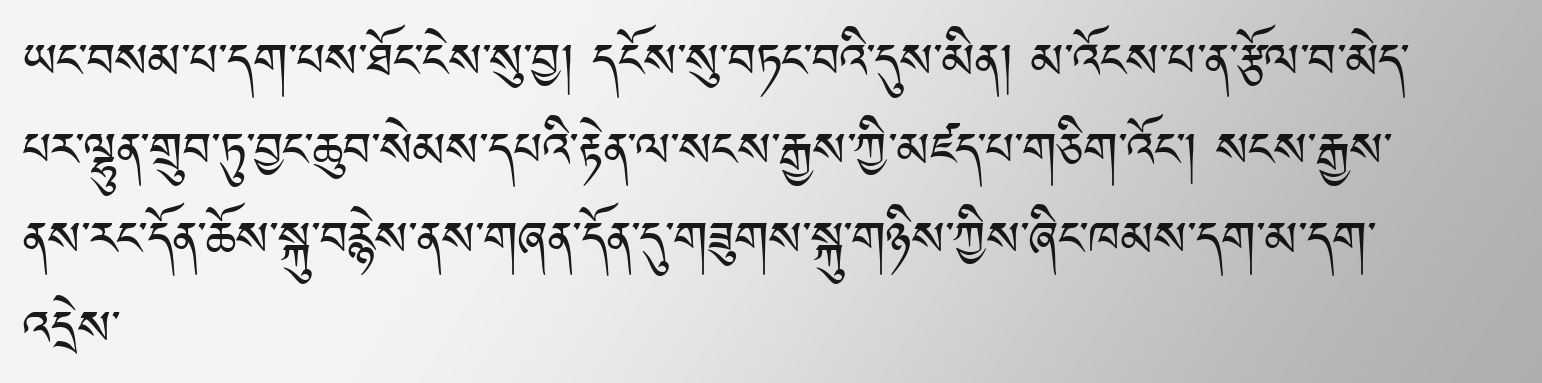ཡང་བསམ་པ་དག་པས་ཐོང་ངེས་སུ་བྱ། དངོས་སུ་བཏང་བའི་དུས་མིན། མ་འོངས་པ་ན་རྩོལ་བ་མེད་པར་ལྷུན་གྲུབ་ཏུ་བྱང་ཆུབ་སེམས་དཔའི་རྟེན་ལ་སངས་རྒྱས་ཀྱི་མཛད་པ་གཅིག་འོང་། སངས་རྒྱས་ནས་རང་དོན་ཆོས་སྐུ་བརྙེས་ནས་གཞན་དོན་དུ་གཟུགས་སྐུ་གཉིས་ཀྱིས་ཞིང་ཁམས་དག་མ་དག་འདྲེས་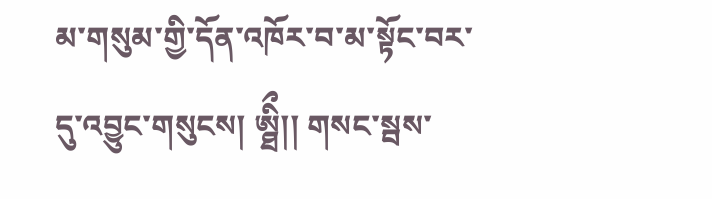མ་གསུམ་གྱི་དོན་འཁོར་བ་མ་སྟོང་བར་དུ་འབྱུང་གསུངས། ཨྠིྀ།། གསང་སྦས་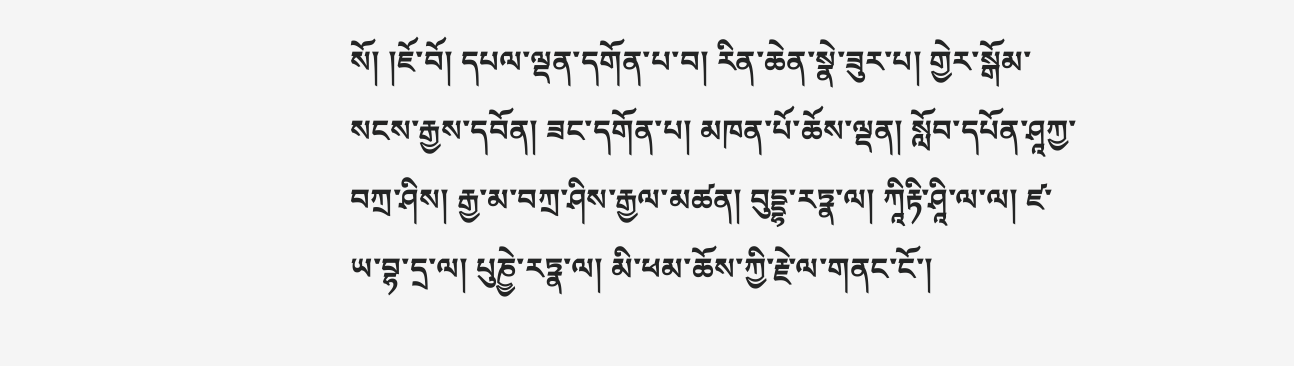སོ། །ཇོ་བོ། དཔལ་ལྡན་དགོན་པ་བ། རིན་ཆེན་སྣེ་ཟུར་པ། གྱེར་སྒོམ་སངས་རྒྱས་དབོན། ཟང་དགོན་པ། མཁན་པོ་ཆོས་ལྡན། སློབ་དཔོན་ཤཱཀྱ་བཀྲ་ཤིས། རྒྱ་མ་བཀྲ་ཤིས་རྒྱལ་མཚན། བུདྡྷ་རཏྣ་ལ། ཀཱིརྟི་ཤཱི་ལ་ལ། ཛ་ཡ་བྷ་དྲ་ལ། པུཎྱེ་རཏྣ་ལ། མི་ཕམ་ཆོས་ཀྱི་རྗེ་ལ་གནང་ངོ་།